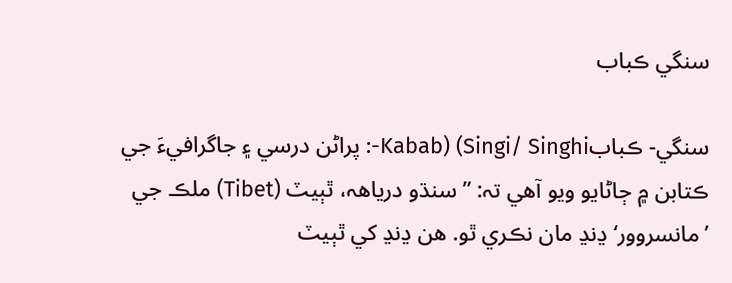سنگي ڪباب

سنگي- ڪبابKabab) (Singi/ Singhi-: پراڻن درسي ۽ جاگرافيءَ جي ڪتابن ۾ ڄاڻايو ويو آهي تہ: ”سنڌو درياھہ، ٿٻيٽ (Tibet) ملڪ جي ’مانسروور‘ ڍنڍ مان نڪري ٿو. هن ڍنڍ کي ٿٻيٽ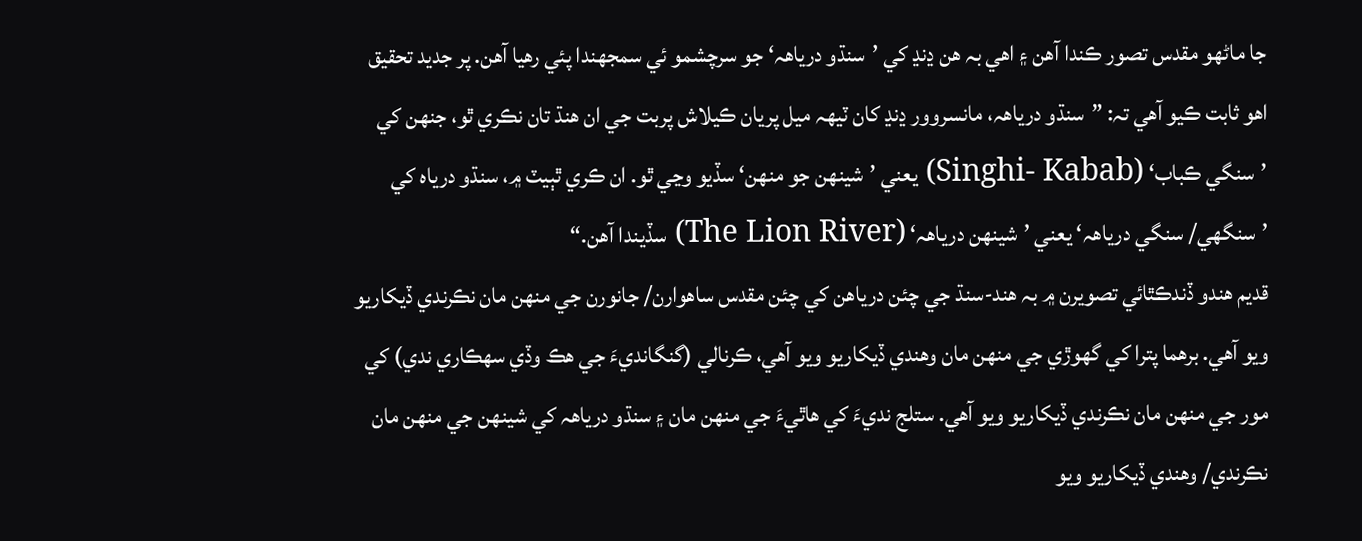جا ماڻهو مقدس تصور ڪندا آهن ۽ اهي بہ هن ڍنڍ کي ’سنڌو درياھہ‘ جو سرچشمو ئي سمجهندا پئي رهيا آهن. پر جديد تحقيق اهو ثابت ڪيو آهي تہ: ”سنڌو درياھہ، مانسروور ڍنڍ کان ٽيھہ ميل پريان ڪيلاش پربت جي ان هنڌ تان نڪري ٿو، جنهن کي ’سنگي ڪباب‘ (Singhi- Kabab) يعني ’شينهن جو منهن‘ سڏيو وڃي ٿو. ان ڪري ٿٻيٽ ۾، سنڌو درياه کي ’سنگهي/ سنگي درياھہ‘ يعني ’شينهن درياھہ‘ (The Lion River) سڏيندا آهن.“
قديم هندو ڏندڪٿائي تصويرن ۾ بہ هند-سنڌ جي چئن درياهن کي چئن مقدس ساهوارن/ جانورن جي منهن مان نڪرندي ڏيکاريو ويو آهي. برهما پترا کي گهوڙي جي منهن مان وهندي ڏيکاريو ويو آهي، ڪرنالي (گنگانديءَ جي هڪ وڏي سهڪاري ندي) کي مور جي منهن مان نڪرندي ڏيکاريو ويو آهي. ستلج نديءَ کي هاٿيءَ جي منهن مان ۽ سنڌو درياھہ کي شينهن جي منهن مان نڪرندي/ وهندي ڏيکاريو ويو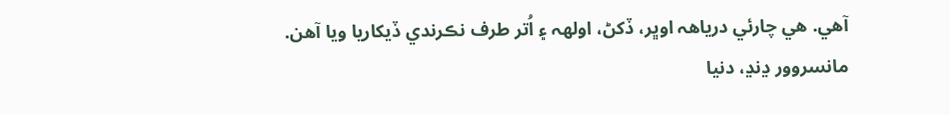آهي. هي چارئي درياھہ اوڀر، ڏکڻ، اولھہ ۽ اُتر طرف نڪرندي ڏيکاريا ويا آهن.
مانسروور ڍنڍ، دنيا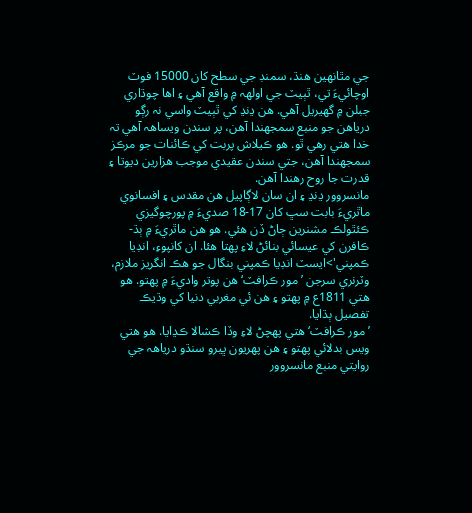جي مٿانهين هنڌ، سمنڊ جي سطح کان 15000 فوٽ اوچائيءَ تي، ٿٻيٽ جي اولھہ ۾ واقع آهي ۽ اها چوڌاري جبلن ۾ گهيريل آهي. هن ڍنڍ کي ٿٻيٽ واسي نہ رڳو درياهن جو منبع سمجهندا آهن، پر سندن ويساھہ آهي تہ خدا هتي رهي ٿو. هو ڪيلاش پربت کي ڪائنات جو مرڪز سمجهندا آهن، جتي سندن عقيدي موجب هزارين ديوتا ۽ قدرت جا روح رهندا آهن.
مانسروور ڍنڍ ۽ ان سان لاڳاپيل هن مقدس ۽ افسانوي ماٿريءَ بابت سڀ کان 17-18 صديءَ ۾ پورچوگيزي ڪئٿولڪ مشنرين ڄاڻ ڏن هئي. هو هن ماٿريءَ ۾ ٻڌ-ڪافرن کي عيسائي بنائڻ لاءِ پهتا هئا. ان کانپوءِ، انڊيا ڪمپني'>ايسٽ انڊيا ڪمپني بنگال جو هڪ انگريز ملازم، وٽرنري سرجن ’مور ڪرافٽ‘ هن پوتر واديءَ ۾ پهتو. هو هتي 1811ع ۾ پهتو ۽ هن ئي مغربي دنيا کي وڌيڪ تفصيل ٻڌايا.
’مور ڪرافٽ‘ هتي پهچڻ لاءِ وڏا ڪشالا ڪڍايا. هو هتي ويس بدلائي پهتو ۽ هن پهريون ڀيرو سنڌو درياھہ جي روايتي منبع مانسروور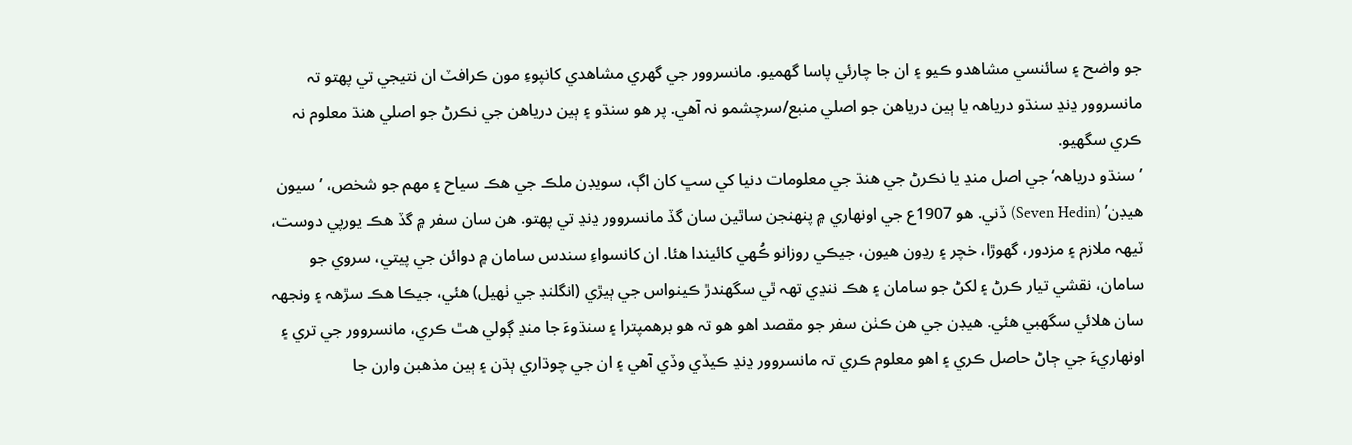جو واضح ۽ سائنسي مشاهدو ڪيو ۽ ان جا چارئي پاسا گهميو. مانسروور جي گهري مشاهدي کانپوءِ مون ڪرافٽ ان نتيجي تي پهتو تہ مانسروور ڍنڍ سنڌو درياھہ يا ٻين درياهن جو اصلي منبع/سرچشمو نہ آهي. پر هو سنڌو ۽ ٻين درياهن جي نڪرڻ جو اصلي هنڌ معلوم نہ ڪري سگهيو.
’سنڌو درياھہ‘ جي اصل منڍ يا نڪرڻ جي هنڌ جي معلومات دنيا کي سڀ کان اڳ، سويڊن ملڪ جي هڪ سياح ۽ مھم جو شخص، ’سيون هيڊن’ (Seven Hedin) ڏني. هو 1907ع جي اونهاري ۾ پنهنجن ساٿين سان گڏ مانسروور ڍنڍ تي پهتو. هن سان سفر ۾ گڏ هڪ يورپي دوست، ٽيھہ ملازم ۽ مزدور، گهوڙا، خچر ۽ رڍون هيون، جيڪي روزانو ڪُهي کائيندا هئا. ان کانسواءِ سندس سامان ۾ دوائن جي پيتي، سروي جو سامان، نقشي تيار ڪرڻ ۽ لکڻ جو سامان ۽ هڪ ننڍي تھہ ٿي سگهندڙ ڪينواس جي ٻيڙي (انگلنڊ جي ٺهيل) هئي، جيڪا هڪ سڙھہ ۽ ونجهہ سان هلائي سگهبي هئي. هيڊن جي هن ڪٺن سفر جو مقصد اهو هو تہ هو برهمپترا ۽ سنڌوءَ جا منڍ ڳولي هٿ ڪري، مانسروور جي تري ۽ اونهاريءَ جي ڄاڻ حاصل ڪري ۽ اهو معلوم ڪري تہ مانسروور ڍنڍ ڪيڏي وڏي آهي ۽ ان جي چوڌاري ٻڌن ۽ ٻين مذهبن وارن جا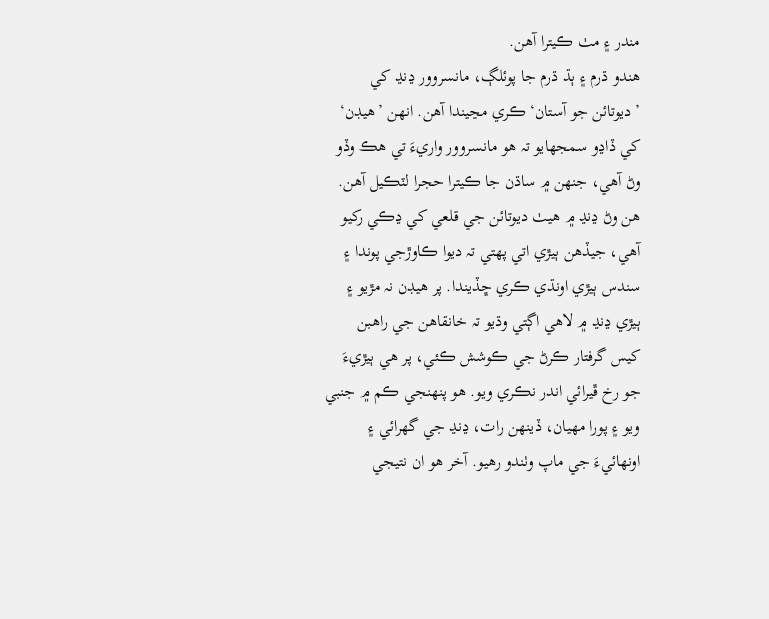مندر ۽ مٺ ڪيترا آهن.
هندو ڌرم ۽ ٻڌ ڌرم جا پوئلڳ، مانسروور ڍنڍ کي ’ديوتائن جو آستان‘ ڪري مڃيندا آهن. انهن ’هيڊن‘ کي ڏاڍو سمجهايو تہ هو مانسروور واريءَ تي هڪ وڏو وڻ آهي، جنهن ۾ ساڌن جا ڪيترا حجرا لٽڪيل آهن. هن وڻ ڍنڍ ۾ هيٺ ديوتائن جي قلعي کي ڍڪي رکيو آهي، جيڏهن ٻيڙي اتي پهتي تہ ديوا ڪاوڙجي پوندا ۽ سندس ٻيڙي اونڌي ڪري ڇڏيندا. پر هيڊن نہ مڙيو ۽ ٻيڙي ڍنڍ ۾ لاهي اڳتي وڌيو تہ خانقاهن جي راهبن کيس گرفتار ڪرڻ جي ڪوشش ڪئي، پر هي ٻيڙيءَ جو رخ ڦيرائي اندر نڪري ويو. هو پنھنجي ڪم ۾ جنبي ويو ۽ پورا مهيان، ڏينهن رات، ڍنڍ جي گهرائي ۽ اونهائيءَ جي ماپ وٺندو رهيو. آخر هو ان نتيجي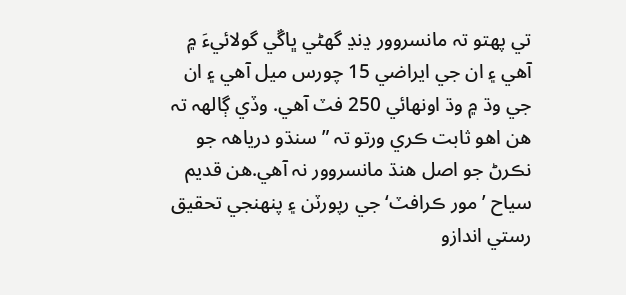تي پهتو تہ مانسروور ڍنڍ گهڻي ڀاڱي گولائيءَ ۾ آهي ۽ ان جي ايراضي 15 چورس ميل آهي ۽ ان جي وڌ ۾ وڌ اونهائي 250 فٽ آهي. وڏي ڳالھہ تہ هن اهو ثابت ڪري ورتو تہ ”سنڌو درياھہ جو نڪرڻ جو اصل هنڌ مانسروور نہ آهي.هن قديم سياح ’مور ڪرافٽ‘ جي رپورٽن ۽ پنھنجي تحقيق رستي اندازو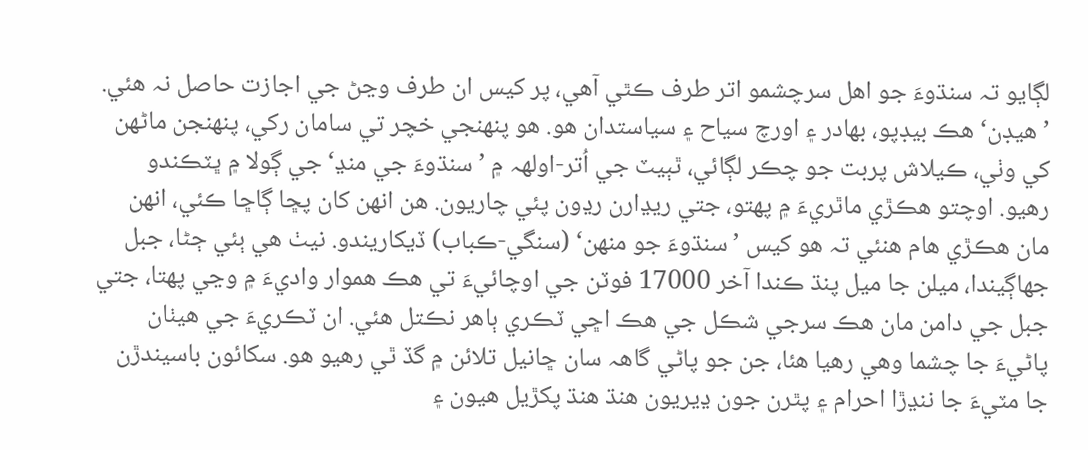لڳايو تہ سنڌوءَ جو اهل سرچشمو اتر طرف ڪٿي آهي، پر کيس ان طرف وڃڻ جي اجازت حاصل نہ هئي.
’هيڊن‘ هڪ بيڊپو، بھادر ۽ اورچ سياح ۽ سياستدان هو. هو پنھنجي خچر تي سامان رکي، پنهنجن ماڻهن کي وٺي، ڪيلاش پربت جو چڪر لڳائي، ٿٻيٽ جي اُتر-اولھہ ۾ ’سنڌوءَ جي منڍ‘ جي ڳولا ۾ ڀٽڪندو رهيو. اوچتو هڪڙي ماٿريءَ ۾ پهتو، جتي ريڍارن رڍون پئي چاريون. هن انهن کان پڇا ڳاڇا ڪئي، انهن مان هڪڙي هام هنئي تہ هو کيس ’سنڌوءَ جو منهن‘ (سنگي-ڪباب) ڏيکاريندو. نيٺ هي ٻئي ڄڻا، جبل جهاڳيندا، ميلن جا ميل پنڌ ڪندا آخر 17000 فوٽن جي اوچائيءَ تي هڪ هموار واديءَ ۾ وڃي پهتا، جتي جبل جي دامن مان هڪ سرجي شڪل جي هڪ اڇي ٽڪري ٻاهر نڪتل هئي. ان ٽڪريءَ جي هيٺان پاڻيءَ جا چشما وهي رهيا هئا، جن جو پاڻي گاھہ سان ڇانيل تلائن ۾ گڏ ٿي رهيو هو. سکائون باسيندڙن جا مٽيءَ جا ننڍڙا احرام ۽ پٿرن جون ڍيريون هنڌ هنڌ پکڙيل هيون ۽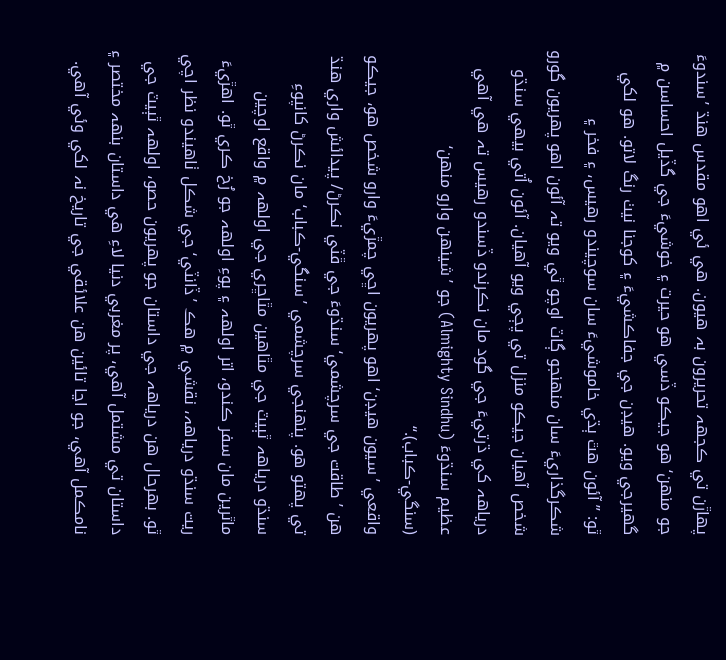پهاڙن تي ڪجهہ تحريرون بہ هيون. هي ئي اهو مقدس هنڌ ’سندوءَ جو منهن‘ هو جيڪو ڏسي هو حيرت ۽ خوشيءَ جي گڏيل احساسن ۾ گهيرجي ويو. هيڊن جي جفاڪشيءَ ۽ کوجنا نيٺ رنگ لاتو. هو لکي ٿو: ”آئون هٿ ٻڌي خاموشيءَ سان سوچيندو رهيس، ۽ فخر ۽ شڪرگذاريءَ سان منهنجو ڳاٽ اوچو ٿي ويو تہ آئون اهو پهريون گورو شخص آهيان جيڪو منزل تي پڄي ويو آهيان. آئون اُتي بيهي سنڌو درياھہ کي ڌرتيءَ جي گود مان نڪرندو ڏسندو رهيس تہ هي آهي عظيم سنڌوءَ (Almighty Sindhu) جو ’شينهن وارو منهن‘
(سنگي-ڪباب).“
واقعي ’سيون هيڊن‘ اهو پهريون اڇي چمڙيءَ وارو شخص هو، جيڪو هن ’طاقت جي سرچشمي‘ سنڌوءَ جي ڦٽي نڪرڻ/ پيدائش واري هنڌ تي پهتو هو. پنھنجي سرچشمي ’سنگي-ڪباب‘ مان نڪرڻ کانپوءِ سنڌو درياھہ ٿٻيٽ جي مٿاهين مٿاڇري جي اولھہ ۾ واقع اوچين ماٿرين مان سفر ڪندو، اتر اولھہ ۽ پوءِ اولھہ جو رُخ ڪري ٿو. اهڙيءَ ريت سنڌو درياھہ، نقشي ۾ هڪ ’ڏانٽي‘ جي شڪل ٺاهيندو نظر اچي ٿو. بهرحال هن درياھہ جي داستان جو پهريون حصو، اولھہ ٿٻيٽ جي داستان تي مشتمل آهي، پر مغربي دنيا لاءِ هي داستان بنھہ مختصر ۽ نامڪمل آهي، جو اڃا تائين هن علائقي جي تاريخ نہ لکي وئي آهي.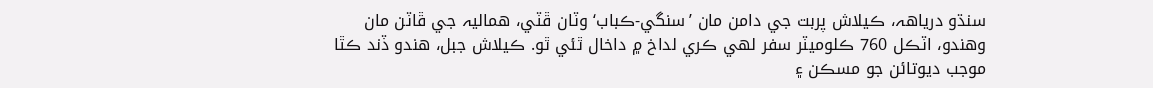سنڌو درياھہ، ڪيلاش پربت جي دامن مان ’سنگي-ڪباب‘ وٽان ڦٽي، هماليہ جي ڦاٽن مان وهندو، اٽڪل 760 ڪلوميٽر سفر لھي ڪري لداخ ۾ داخال ٿئي ٿو. ڪيلاش جبل، هندو ڏند ڪٿا موجب ديوتائن جو مسڪن ۽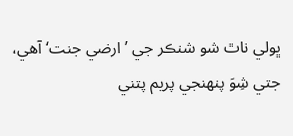ڀولي ناٿ شو شنڪر جي ’ارضي جنت‘ آهي، جتي شِوَ پنھنجي پريم پتني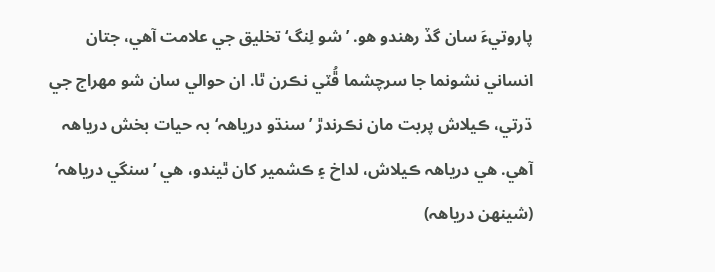پاروتيءَ سان گڏ رهندو هو. ’شو لِنگ‘ تخليق جي علامت آهي، جتان انساني نشونما جا سرچشما ڦُٽي نڪرن ٿا. ان حوالي سان شو مهراج جي ڌرتي، ڪيلاش پربت مان نڪرندڙ ’سنڌو درياھہ‘ بہ حيات بخش درياھہ آهي. هي درياھہ ڪيلاش، لداخ ۽ ڪشمير کان ٿيندو، هي ’سنگي درياھہ‘ (شينهن درياھہ)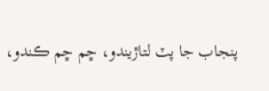پنجاب جا پٽ لتاڙيندو، ڇم ڇم ڪندو،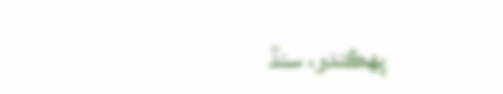پهڪندو، سنڌ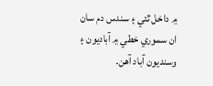۾ داخل ٿئي ۽ سندس دم سان ان سموري خطي ۾ آباديون ۽ وسنديون آباد آهن.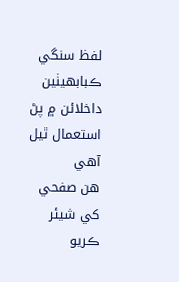لفظ سنگي ڪبابھيٺين داخلائن ۾ پڻ استعمال ٿيل آھي
هن صفحي کي شيئر ڪريو